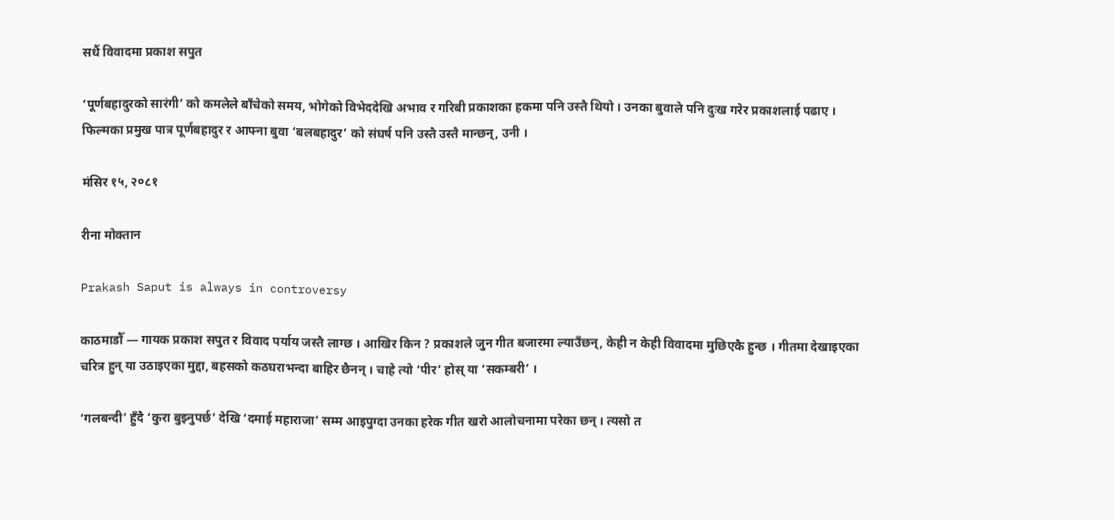सधैं विवादमा प्रकाश सपुत

‘पूर्णबहादुरको सारंगी’ को कमलेले बाँचेको समय, भोगेको विभेददेखि अभाव र गरिबी प्रकाशका हकमा पनि उस्तै थियो । उनका बुवाले पनि दुःख गरेर प्रकाशलाई पढाए । फिल्मका प्रमुख पात्र पूर्णबहादुर र आफ्ना बुवा ‘बलबहादुर’ को संघर्ष पनि उस्तै उस्तै मान्छन्, उनी ।

मंसिर १५, २०८१

रीना मोक्तान

Prakash Saput is always in controversy

काठमाडौँ — गायक प्रकाश सपुत र विवाद पर्याय जस्तै लाग्छ । आखिर किन ? प्रकाशले जुन गीत बजारमा ल्याउँछन्, केही न केही विवादमा मुछिएकै हुन्छ । गीतमा देखाइएका चरित्र हुन् या उठाइएका मुद्दा, बहसको कठघराभन्दा बाहिर छैनन् । चाहे त्यो ‘पीर’ होस् या ‘सकम्बरी’ ।

‘गलबन्दी’ हुँदै ‘कुरा बुझ्नुपर्छ’ देखि ‘दमाई महाराजा’ सम्म आइपुग्दा उनका हरेक गीत खरो आलोचनामा परेका छन् । त्यसो त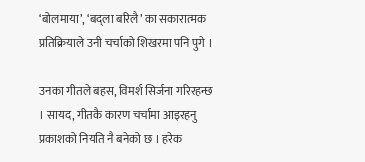‘बोलमाया’, ‘बद्ला बरिलै’ का सकारात्मक प्रतिक्रियाले उनी चर्चाको शिखरमा पनि पुगे ।

उनका गीतले बहस, विमर्श सिर्जना गरिरहन्छ । सायद, गीतकै कारण चर्चामा आइरहनु प्रकाशको नियति नै बनेको छ । हरेक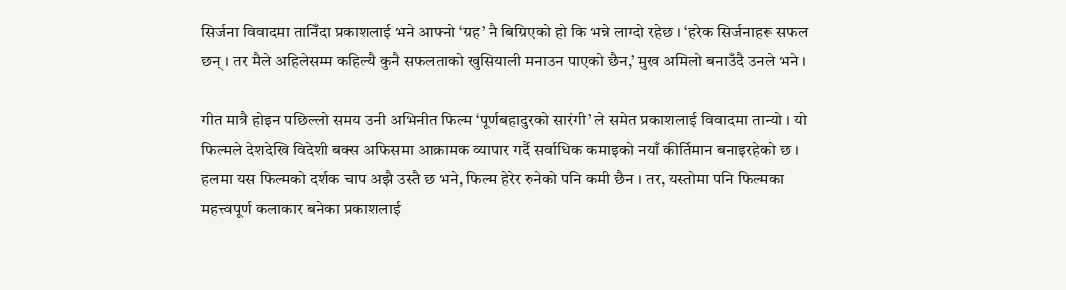सिर्जना विवादमा तानिँदा प्रकाशलाई भने आफ्नो ‘ग्रह’ नै बिग्रिएको हो कि भन्ने लाग्दो रहेछ । ‘हरेक सिर्जनाहरू सफल छन् । तर मैले अहिलेसम्म कहिल्यै कुनै सफलताको खुसियाली मनाउन पाएको छैन,’ मुख अमिलो बनाउँदै उनले भने ।

गीत मात्रै होइन पछिल्लो समय उनी अभिनीत फिल्म ‘पूर्णबहादुरको सारंगी’ ले समेत प्रकाशलाई विवादमा तान्यो । यो फिल्मले देशदेखि विदेशी बक्स अफिसमा आक्रामक व्यापार गर्दै सर्वाधिक कमाइको नयाँ कीर्तिमान बनाइरहेको छ । हलमा यस फिल्मको दर्शक चाप अझै उस्तै छ भने, फिल्म हेरेर रुनेको पनि कमी छैन । तर, यस्तोमा पनि फिल्मका महत्त्वपूर्ण कलाकार बनेका प्रकाशलाई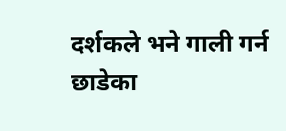दर्शकले भने गाली गर्न छाडेका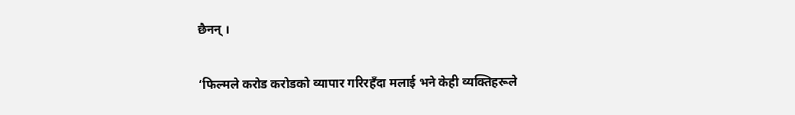छैनन् ।

‘फिल्मले करोड करोडको व्यापार गरिरहँदा मलाई भने केही व्यक्तिहरूले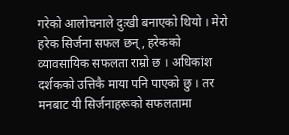गरेको आलोचनाले दुःखी बनाएको थियो । मेरो हरेक सिर्जना सफल छन्, हरेकको व्यावसायिक सफलता राम्रो छ । अधिकांश दर्शकको उत्तिकै माया पनि पाएको छु । तर मनबाट यी सिर्जनाहरूको सफलतामा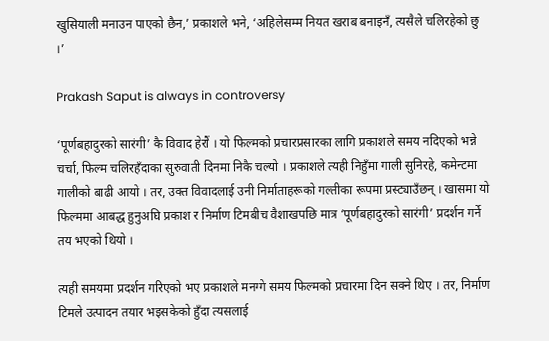खुसियाली मनाउन पाएको छैन,’ प्रकाशले भने, ‘अहिलेसम्म नियत खराब बनाइनँ, त्यसैले चलिरहेको छु ।’

Prakash Saput is always in controversy

‘पूर्णबहादुरको सारंगी’ कै विवाद हेरौं । यो फिल्मको प्रचारप्रसारका लागि प्रकाशले समय नदिएको भन्ने चर्चा, फिल्म चलिरहँदाका सुरुवाती दिनमा निकै चल्यो । प्रकाशले त्यही निहुँमा गाली सुनिरहे, कमेन्टमा गालीको बाढी आयो । तर, उक्त विवादलाई उनी निर्माताहरूको गल्तीका रूपमा प्रस्ट्याउँछन् । खासमा यो फिल्ममा आबद्ध हुनुअघि प्रकाश र निर्माण टिमबीच वैशाखपछि मात्र ‘पूर्णबहादुरको सारंगी’ प्रदर्शन गर्ने तय भएको थियो ।

त्यही समयमा प्रदर्शन गरिएको भए प्रकाशले मनग्गे समय फिल्मको प्रचारमा दिन सक्ने थिए । तर, निर्माण टिमले उत्पादन तयार भइसकेको हुँदा त्यसलाई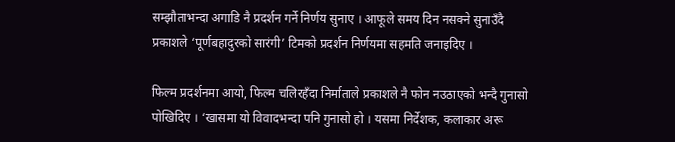सम्झौताभन्दा अगाडि नै प्रदर्शन गर्ने निर्णय सुनाए । आफूले समय दिन नसक्ने सुनाउँदै प्रकाशले ‘पूर्णबहादुरको सारंगी’ टिमको प्रदर्शन निर्णयमा सहमति जनाइदिए ।

फिल्म प्रदर्शनमा आयो, फिल्म चलिरहँदा निर्माताले प्रकाशले नै फोन नउठाएको भन्दै गुनासो पोखिदिए । ‘खासमा यो विवादभन्दा पनि गुनासो हो । यसमा निर्देशक, कलाकार अरू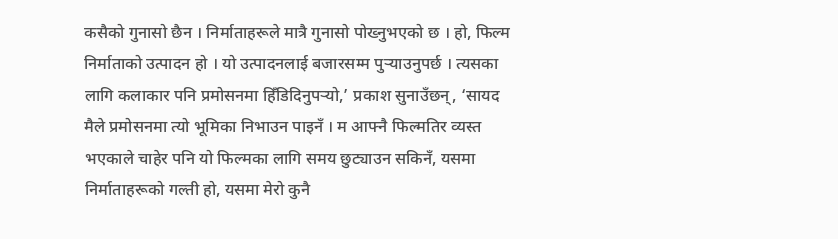कसैको गुनासो छैन । निर्माताहरूले मात्रै गुनासो पोख्नुभएको छ । हो, फिल्म निर्माताको उत्पादन हो । यो उत्पादनलाई बजारसम्म पुर्‍याउनुपर्छ । त्यसका लागि कलाकार पनि प्रमोसनमा हिँडिदिनुपर्‍यो,’ प्रकाश सुनाउँछन्, ‘सायद मैले प्रमोसनमा त्यो भूमिका निभाउन पाइनँ । म आफ्नै फिल्मतिर व्यस्त भएकाले चाहेर पनि यो फिल्मका लागि समय छुट्याउन सकिनँ, यसमा निर्माताहरूको गल्ती हो, यसमा मेरो कुनै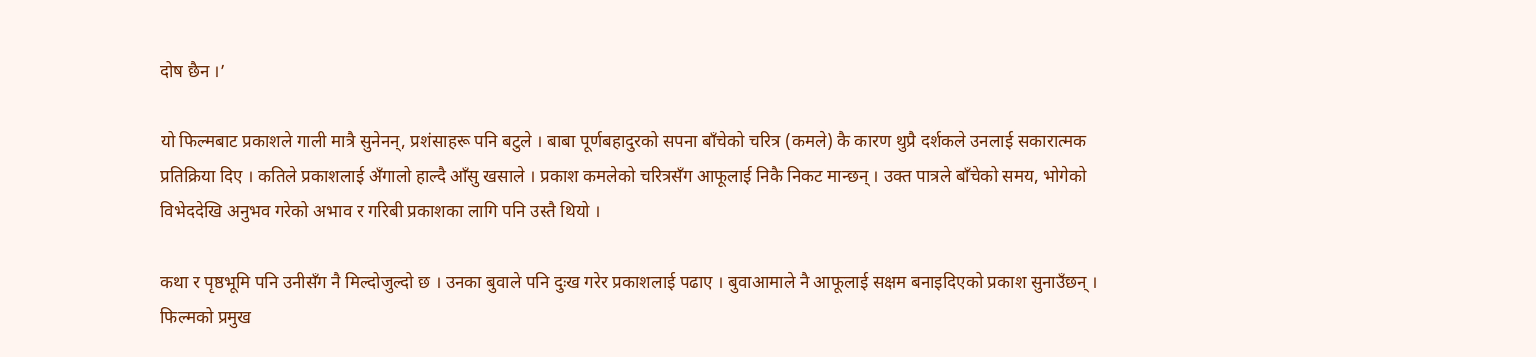दोष छैन ।’

यो फिल्मबाट प्रकाशले गाली मात्रै सुनेनन्, प्रशंसाहरू पनि बटुले । बाबा पूर्णबहादुरको सपना बाँचेको चरित्र (कमले) कै कारण थुप्रै दर्शकले उनलाई सकारात्मक प्रतिक्रिया दिए । कतिले प्रकाशलाई अँगालो हाल्दै आँसु खसाले । प्रकाश कमलेको चरित्रसँग आफूलाई निकै निकट मान्छन् । उक्त पात्रले बाँचेको समय, भोगेको विभेददेखि अनुभव गरेको अभाव र गरिबी प्रकाशका लागि पनि उस्तै थियो ।

कथा र पृष्ठभूमि पनि उनीसँग नै मिल्दोजुल्दो छ । उनका बुवाले पनि दुःख गरेर प्रकाशलाई पढाए । बुवाआमाले नै आफूलाई सक्षम बनाइदिएको प्रकाश सुनाउँछन् । फिल्मको प्रमुख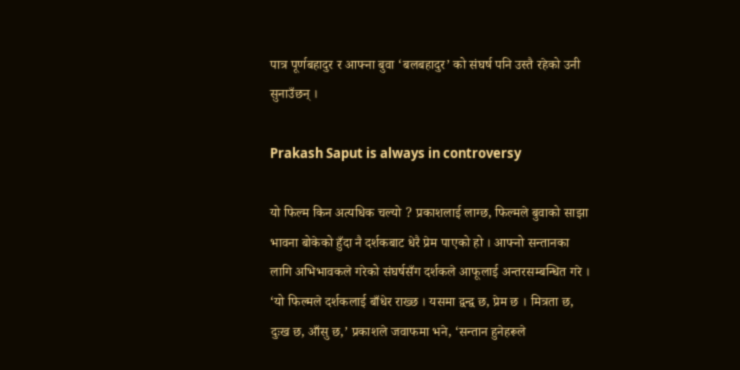पात्र पूर्णबहादुर र आफ्ना बुवा ‘बलबहादुर’ को संघर्ष पनि उस्तै रहेको उनी सुनाउँछन् ।

Prakash Saput is always in controversy

यो फिल्म किन अत्यधिक चल्यो ? प्रकाशलाई लाग्छ, फिल्मले बुवाको साझा भावना बोकेको हुँदा नै दर्शकबाट धेरै प्रेम पाएको हो । आफ्नो सन्तानका लागि अभिभावकले गरेको संघर्षसँग दर्शकले आफूलाई अन्तरसम्बन्धित गरे । ‘यो फिल्मले दर्शकलाई बाँधेर राख्छ । यसमा द्वन्द्व छ, प्रेम छ । मित्रता छ, दुःख छ, आँसु छ,’ प्रकाशले जवाफमा भने, ‘सन्तान हुनेहरूले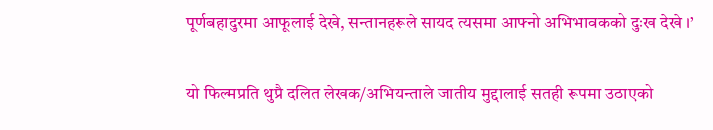पूर्णबहादुरमा आफूलाई देखे, सन्तानहरूले सायद त्यसमा आफ्नो अभिभावकको दुःख देखे ।’

यो फिल्मप्रति थुप्रै दलित लेखक/अभियन्ताले जातीय मुद्दालाई सतही रूपमा उठाएको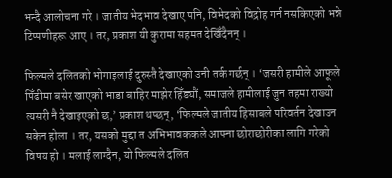भन्दै आलोचना गरे । जातीय भेदभाव देखाए पनि, विभेदको विद्रोह गर्न नसकिएको भन्ने टिप्पणीहरू आए । तर, प्रकाश यी कुरामा सहमत देखिँदैनन् ।

फिल्मले दलितको भोगाइलाई दुरुस्तै देखाएको उनी तर्क गर्छन् । ‘जसरी हामीले आफूले पिँढीमा बसेर खाएको भाडा बाहिर माझेर हिँड्यौं, समाजले हामीलाई जुन तहमा राख्यो त्यसरी नै देखाइएको छ,’ प्रकाश थप्छन्, ‘फिल्मले जातीय हिसाबले परिवर्तन देखाउन सकेन होला । तर, यसको मुद्दा त अभिभावककले आफ्ना छोराछोरीका लागि गरेको विषय हो । मलाई लाग्दैन, यो फिल्मले दलित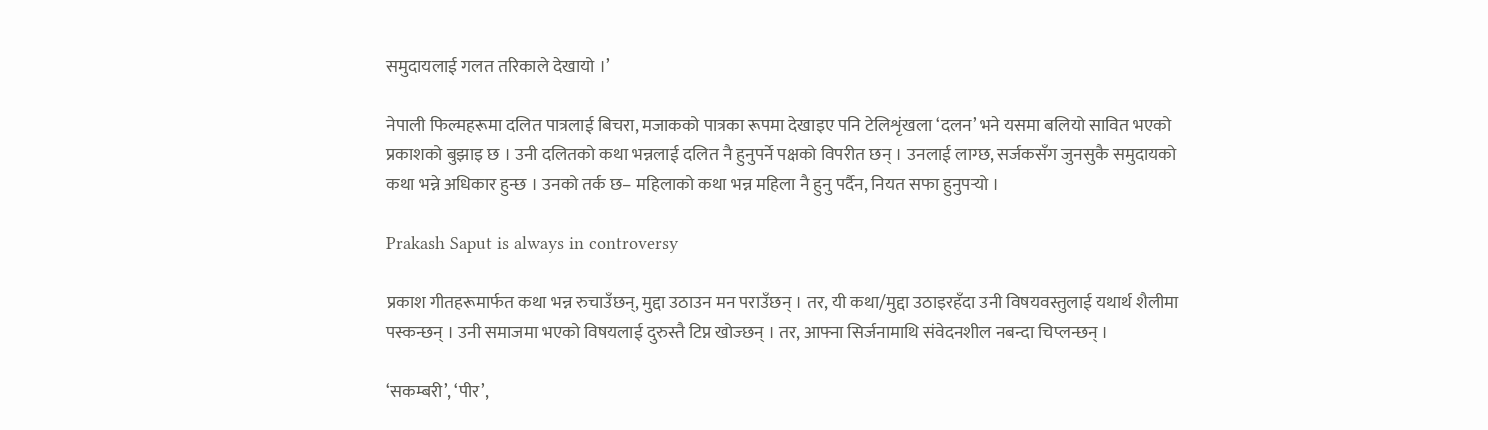समुदायलाई गलत तरिकाले देखायो ।’

नेपाली फिल्महरूमा दलित पात्रलाई बिचरा, मजाकको पात्रका रूपमा देखाइए पनि टेलिशृंखला ‘दलन’ भने यसमा बलियो सावित भएको प्रकाशको बुझाइ छ । उनी दलितको कथा भन्नलाई दलित नै हुनुपर्ने पक्षको विपरीत छन् । उनलाई लाग्छ, सर्जकसँग जुनसुकै समुदायको कथा भन्ने अधिकार हुन्छ । उनको तर्क छ– महिलाको कथा भन्न महिला नै हुनु पर्दैन, नियत सफा हुनुपर्‍यो ।

Prakash Saput is always in controversy

प्रकाश गीतहरूमार्फत कथा भन्न रुचाउँछन्, मुद्दा उठाउन मन पराउँछन् । तर, यी कथा/मुद्दा उठाइरहँदा उनी विषयवस्तुलाई यथार्थ शैलीमा पस्कन्छन् । उनी समाजमा भएको विषयलाई दुरुस्तै टिप्न खोज्छन् । तर, आफ्ना सिर्जनामाथि संवेदनशील नबन्दा चिप्लन्छन् ।

‘सकम्बरी’, ‘पीर’,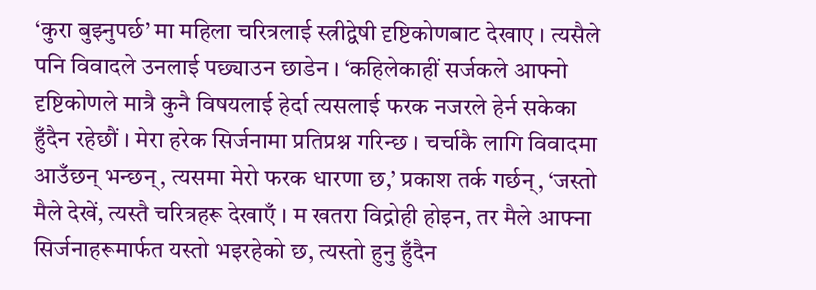‘कुरा बुझ्नुपर्छ’ मा महिला चरित्रलाई स्त्रीद्वेषी दृष्टिकोणबाट देखाए । त्यसैले पनि विवादले उनलाई पछ्याउन छाडेन । ‘कहिलेकाहीं सर्जकले आफ्नो दृष्टिकोणले मात्रै कुनै विषयलाई हेर्दा त्यसलाई फरक नजरले हेर्न सकेका हुँदैन रहेछौं । मेरा हरेक सिर्जनामा प्रतिप्रश्न गरिन्छ । चर्चाकै लागि विवादमा आउँछन् भन्छन्, त्यसमा मेरो फरक धारणा छ,’ प्रकाश तर्क गर्छन्, ‘जस्तो मैले देखें, त्यस्तै चरित्रहरू देखाएँ । म खतरा विद्रोही होइन, तर मैले आफ्ना सिर्जनाहरूमार्फत यस्तो भइरहेको छ, त्यस्तो हुनु हुँदैन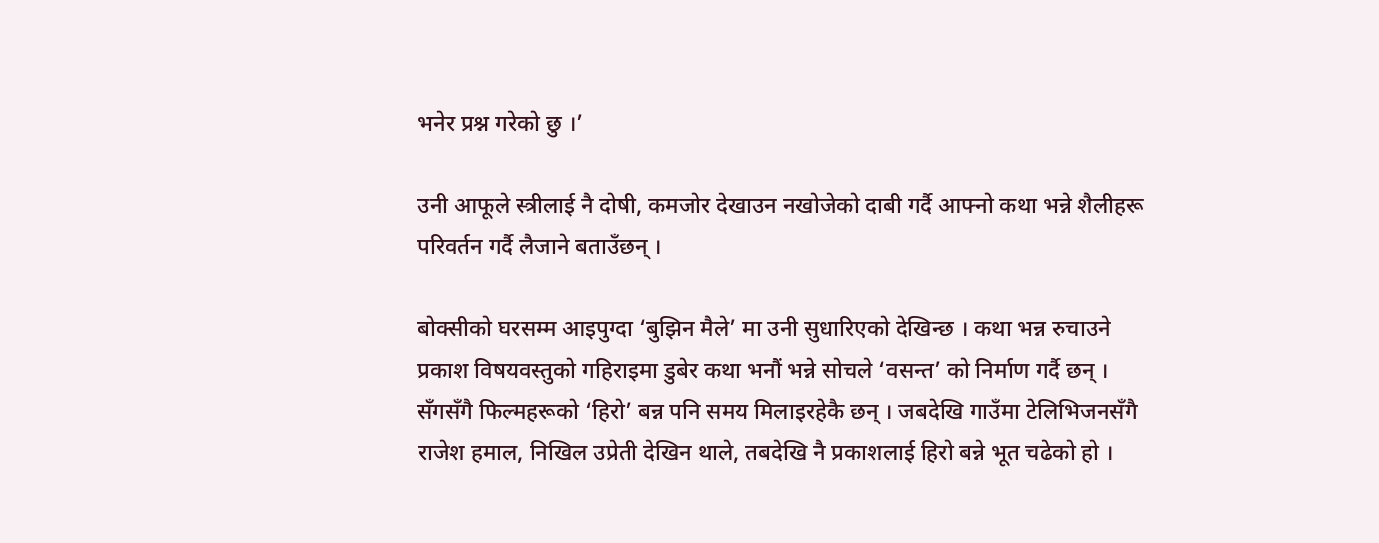भनेर प्रश्न गरेको छु ।’

उनी आफूले स्त्रीलाई नै दोषी, कमजोर देखाउन नखोजेको दाबी गर्दै आफ्नो कथा भन्ने शैलीहरू परिवर्तन गर्दै लैजाने बताउँछन् ।

बोक्सीको घरसम्म आइपुग्दा ‘बुझिन मैले’ मा उनी सुधारिएको देखिन्छ । कथा भन्न रुचाउने प्रकाश विषयवस्तुको गहिराइमा डुबेर कथा भनौं भन्ने सोचले ‘वसन्त’ को निर्माण गर्दै छन् । सँगसँगै फिल्महरूको ‘हिरो’ बन्न पनि समय मिलाइरहेकै छन् । जबदेखि गाउँमा टेलिभिजनसँगै राजेश हमाल, निखिल उप्रेती देखिन थाले, तबदेखि नै प्रकाशलाई हिरो बन्ने भूत चढेको हो ।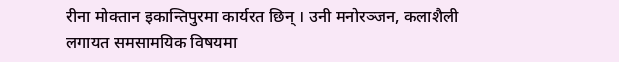रीना मोक्तान इकान्तिपुरमा कार्यरत छिन् । उनी मनोरञ्जन, कलाशैली लगायत समसामयिक विषयमा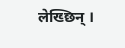लेख्छिन् ।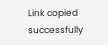Link copied successfully